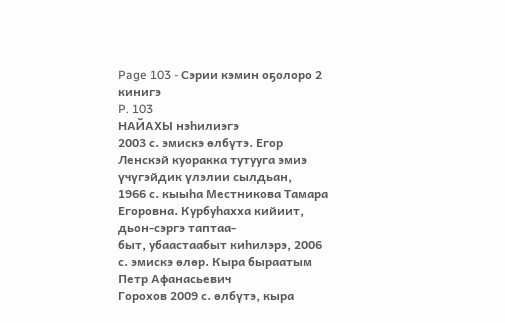Page 103 - Сэрии кэмин оҕолоро 2 кинигэ
P. 103
НАЙАХЫ нэһилиэгэ
2003 с. эмискэ өлбүтэ. Егор Ленскэй куоракка тутууга эмиэ үчүгэйдик үлэлии сылдьан,
1966 с. кыыһа Местникова Тамара Егоровна. Курбуһахха кийиит, дьон-сэргэ таптаа-
быт, убаастаабыт киһилэрэ, 2006 с. эмискэ өлөр. Кыра быраатым Петр Афанасьевич
Горохов 2009 с. өлбүтэ, кыра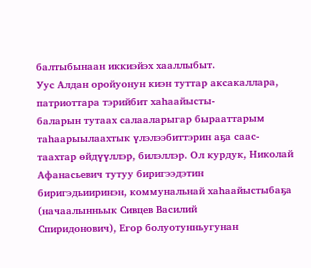балтыбынаан иккиэйэх хааллыбыт.
Уус Алдан оройуонун киэн туттар аксакаллара, патриоттара тэрийбит хаһаайысты-
баларын тутаах салааларыгар бырааттарым таһаарыылаахтык үлэлээбиттэрин аҕа саас-
таахтар өйдүүллэр, билэллэр. Ол курдук, Николай Афанасьевич тутуу биригээдэтин
биригэдьииринэн, коммунальнай хаһаайыстыбаҕа (начаалынньык Сивцев Василий
Спиридонович), Егор болуотунньугунан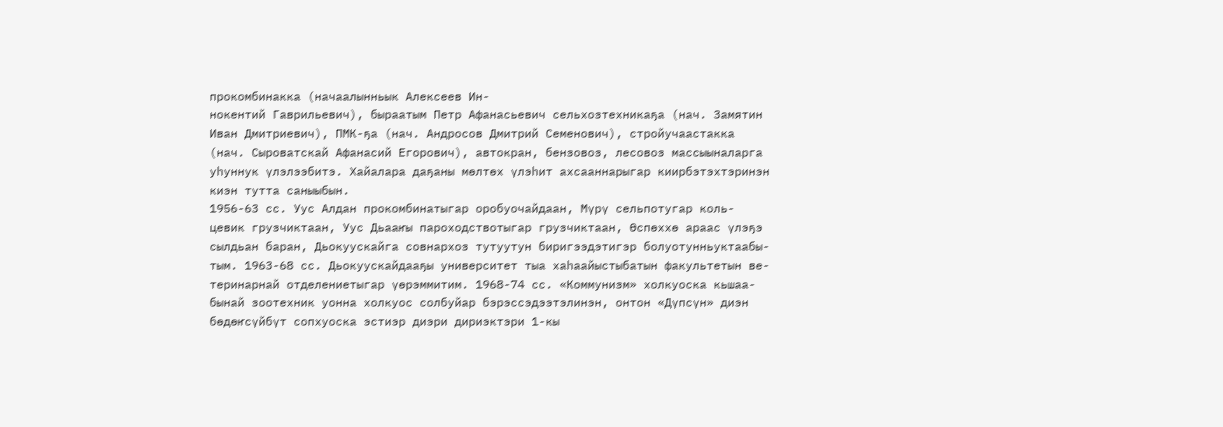прокомбинакка (начаалынньык Алексеев Ин-
нокентий Гаврильевич), быраатым Петр Афанасьевич сельхозтехникаҕа (нач. Замятин
Иван Дмитриевич), ПМК-ҕа (нач. Андросов Дмитрий Семенович), стройучаастакка
(нач. Сыроватскай Афанасий Егорович), автокран, бензовоз, лесовоз массыыналарга
уһуннук үлэлээбитэ. Хайалара даҕаны мөлтөх үлэһит ахсааннарыгар киирбэтэхтэринэн
киэн тутта саныыбын.
1956-63 сс. Уус Алдан прокомбинатыгар оробуочайдаан, Мүрү сельпотугар коль-
цевик грузчиктаан, Уус Дьааҥы пароходствотыгар грузчиктаан, Өспөххө араас үлэҕэ
сылдьан баран, Дьокуускайга совнархоз тутуутун биригээдэтигэр болуотунньуктаабы-
тым. 1963-68 сс. Дьокуускайдааҕы университет тыа хаһаайыстыбатын факультетын ве-
теринарнай отделениетыгар үөрэммитим. 1968-74 сс. «Коммунизм» холкуоска кьшаа-
бынай зоотехник уонна холкуос солбуйар бэрэссэдээтэлинэн, онтон «Дүпсүн» диэн
бөдөҥсүйбүт сопхуоска эстиэр диэри дириэктэри 1-кы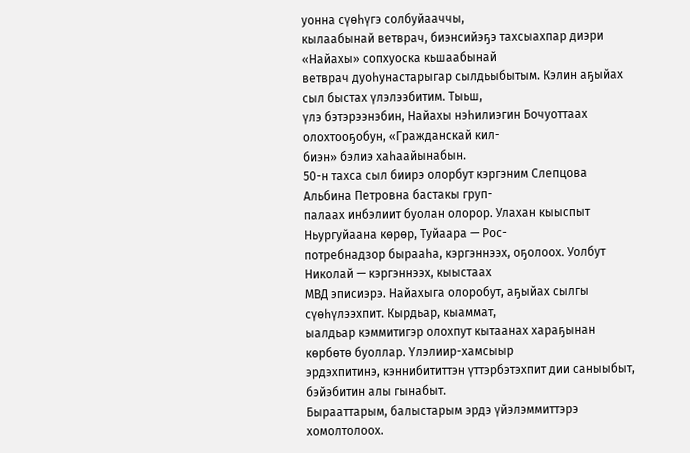уонна сүөһүгэ солбуйааччы,
кылаабынай ветврач, биэнсийэҕэ тахсыахпар диэри «Найахы» сопхуоска кьшаабынай
ветврач дуоһунастарыгар сылдьыбытым. Кэлин аҕыйах сыл быстах үлэлээбитим. Тыьш,
үлэ бэтэрээнэбин, Найахы нэһилиэгин Бочуоттаах олохтооҕобун, «Гражданскай кил-
биэн» бэлиэ хаһаайынабын.
50-н тахса сыл биирэ олорбут кэргэним Слепцова Альбина Петровна бастакы груп-
палаах инбэлиит буолан олорор. Улахан кыыспыт Ньургуйаана көрөр, Туйаара — Рос-
потребнадзор бырааһа, кэргэннээх, оҕолоох. Уолбут Николай — кэргэннээх, кыыстаах
МВД эписиэрэ. Найахыга олоробут, аҕыйах сылгы сүөһүлээхпит. Кырдьар, кыаммат,
ыалдьар кэммитигэр олохпут кытаанах хараҕынан көрбөтө буоллар. Үлэлиир-хамсыыр
эрдэхпитинэ, кэннибититтэн үттэрбэтэхпит дии саныыбыт, бэйэбитин алы гынабыт.
Бырааттарым, балыстарым эрдэ үйэлэммиттэрэ хомолтолоох.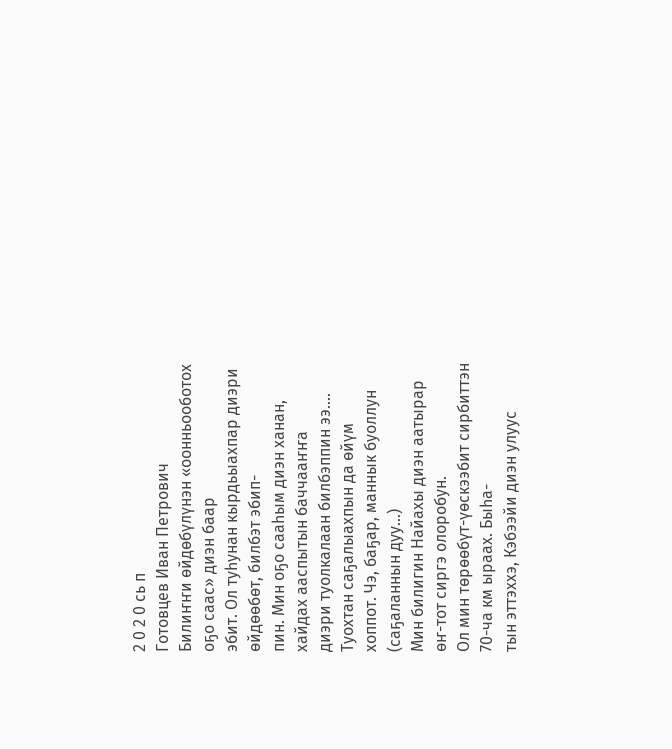2 0 2 0 сь п
Готовцев Иван Петрович
Билиҥҥи өйдөбүлүнэн «оонньооботох оҕо саас» диэн баар
эбит. Ол туһунан кырдьыахпар диэри өйдөөбөт, билбэт эбип-
пин. Мин оҕо сааһым диэн ханан, хайдах ааспытын баччааҥҥа
диэри туолкалаан билбэппин ээ.... Туохтан саҕалыахпын да өйүм
хоппот. Чэ, баҕар, маннык буоллун (саҕаланнын дуу...)
Мин билигин Найахы диэн аатырар өҥ-тот сиргэ олоробун.
Ол мин төрөөбүт-үөскээбит сирбиттэн 70-ча км ыраах. Быһа-
тын эттэххэ, Кэбээйи диэн улуус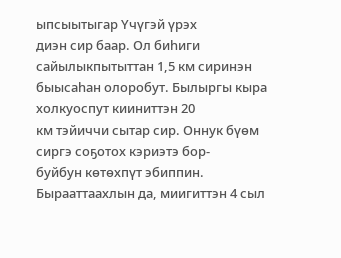ыпсыытыгар Үчүгэй үрэх
диэн сир баар. Ол биһиги сайылыкпытыттан 1,5 км сиринэн
быысаһан олоробут. Былыргы кыра холкуоспут кииниттэн 20
км тэйиччи сытар сир. Оннук бүөм сиргэ соҕотох кэриэтэ бор-
буйбун көтөхпүт эбиппин. Бырааттаахлын да, миигиттэн 4 сыл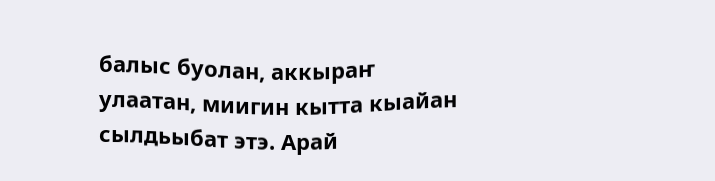балыс буолан, аккыраҥ улаатан, миигин кытта кыайан сылдьыбат этэ. Арай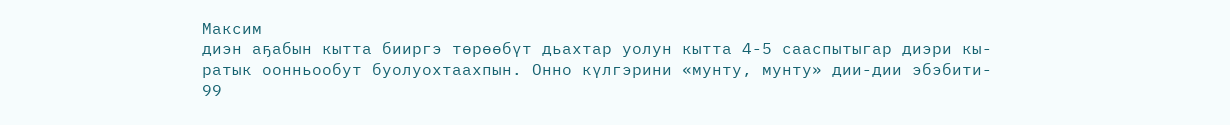Максим
диэн аҕабын кытта бииргэ төрөөбүт дьахтар уолун кытта 4-5 сааспытыгар диэри кы-
ратык оонньообут буолуохтаахпын. Онно күлгэрини «мунту, мунту» дии-дии эбэбити-
99